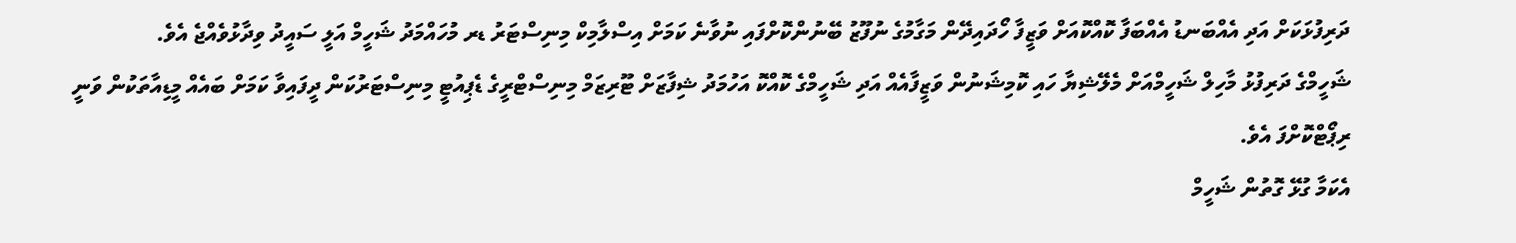ދަރިފުޅަކަށް އަދި އެއްބަނޑު އެއްބަފާ ކޮއްކޮއަށް ވަޒީފާ ހޯދައިދޭން މަގާމުގެ ނުފޫޒު ބޭނުންކޮށްފައި ނުވާނެ ކަމަށް އިސްލާމިކް މިނިސްޓަރު ޑރ މުހައްމަދު ޝަހީމް އަލީ ސައީދު ވިދާޅުވެއްޖެ އެވެ.
ޝަހީމްގެ ދަރިފުޅު މާހިލް ޝަހީމްއަށް މެލޭޝިޔާ ހައި ކޮމިޝަނުން ވަޒީފާއެއް އަދި ޝަހީމްގެ ކޮއްކޮ އަހުމަދު ޝިފާޒަށް ޓޫރިޒަމް މިނިސްޓްރީގެ ޑެޕިއުޓީ މިނިސްޓަރުކަން ދީފައިވާ ކަމަށް ބައެއް މީޑިއާތަކުން ވަނީ ރިޕޯޓްކޮށްފަ އެވެ.
އެކަމާ ގުޅޭ ގޮތުން ޝަހީމް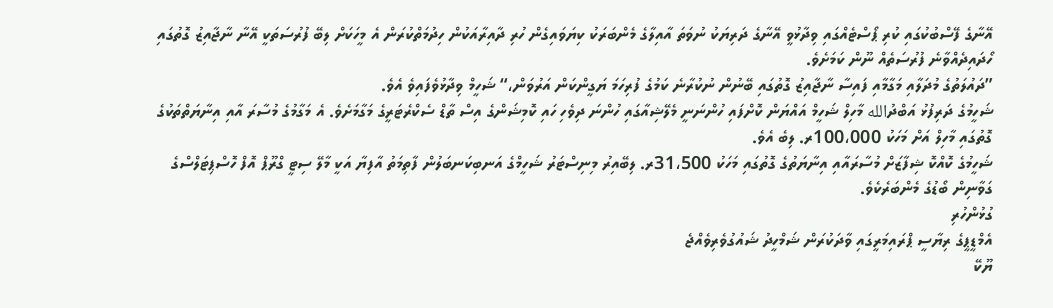އޭނާގެ ފޭސްބުކުގައި ކުރި ޕޯސްޓެއްގައި ވިދާޅުވީ އޭނާގެ ދަރިޔަކު ނުވަތަ އާއިލާގެ މެންބަރަކު ކިޔަވައިގެން ހުރި ދާއިރާއަކުން ހިދުމަތްކުރަން އެ މީހަކަށް ލިބޭ ފުރުސަތަކީ އޭނާ ނާޖާއިޒު ގޮތުގައި ހޯދައިދެއްވާނެ ފުރުސަތެއް ނޫން ކަމަށެވެ.
”ދައުލަތުގެ މުދަލާއި މަގާމާއި ފައިސާ ނާޖާއިޒު ގޮތުގައި ބޭނުން ނުކުރާނެ ކަމުގެ ފުރިހަމަ ޔަގީންކަން އަރުވަން،“ ޝަހީމް ވިދާޅުވެފައިވެ އެވެ.
ޝަހީމުގެ ދަރިފުޅު އަބްދުالله މާހިލް ޝަހީމް އައްޔަން ކޮށްފައި ހުންނަނީ މެލޭޝިއާގައި ހުންނަ ދިވެހި ހައި ކޮމިޝަންގެ އިސް ތާޑް ސެކްރެޓަރީގެ މަގާމަށެވެ. އެ މަގާމުގެ މުސާރަ އާއި އިނާޔަތްތަކުގެ ގޮތުގައި މާހިލް އަށް މަހަކު 100،000ރ. ލިބެ އެވެ.
ޝަހީމުގެ ކޮއްކޮ ޝިފާޒަށް މުސާރައާއި އިނާޔަތުގެ ގޮތުގައި މަހަކު 31،500ރ. ލިބޭއިރު މިނިސްޓަރު ޝަހީމްގެ އަނބިކަނބަލުން ފާތިމަތު އާފިޔާ އަކީ މާލޭ ސިޓީ ގްރޫޕް އޮފް ހޮސްޕިޓަލްސްގެ ގަވާނިން ބޯޑުގެ މެންބަރެކެވެ.
ގުޅުންހުރި
އެމްޑީޕީގެ ރިޔާސީ ޕްރައިމަރީގައި ވާދަކުރަން ޝަމްހީދު ޝައުގުވެރިވެއްޖެ
ޔޫކޭ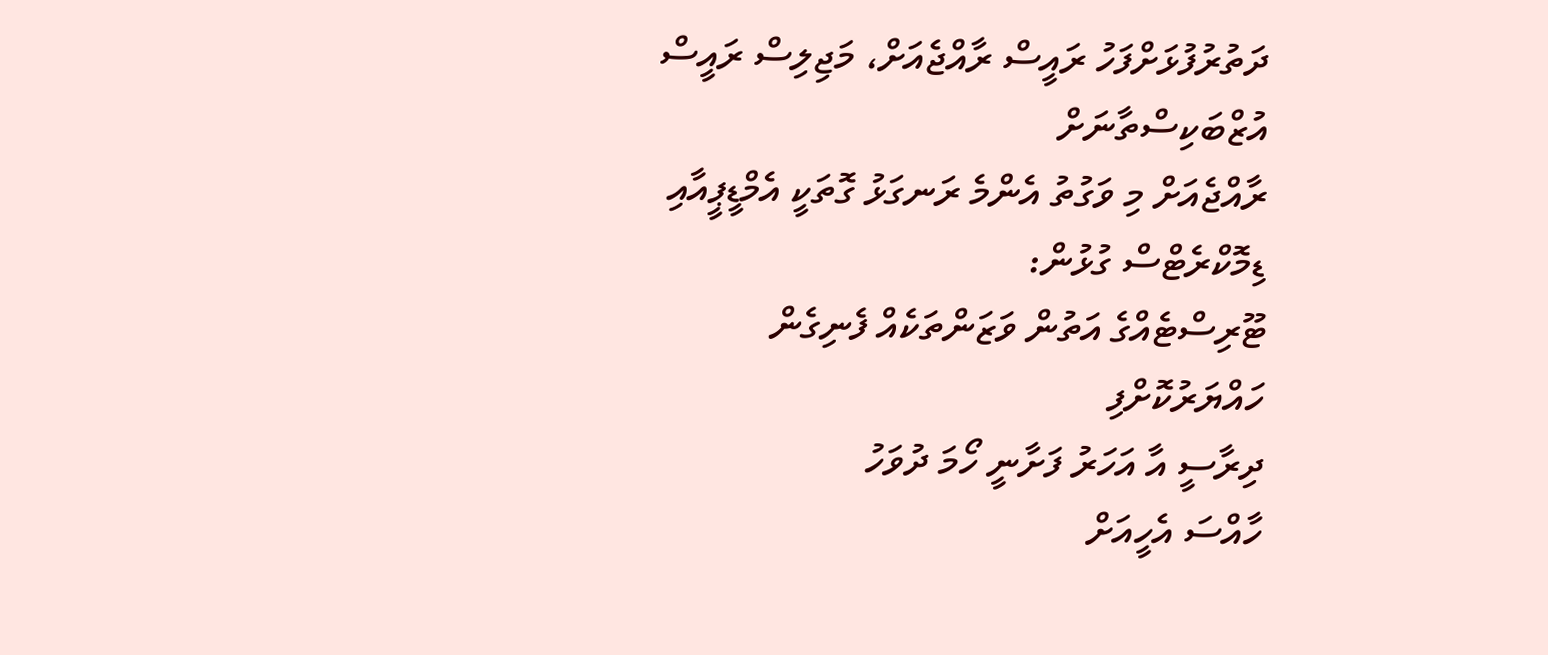ދަތުރުފުޅަށްފަހު ރައީސް ރާއްޖެއަށް، މަޖިލިސް ރައީސް އުޒްބަކިސްތާނަށް
ރާއްޖެއަށް މި ވަގުތު އެންމެ ރަނގަޅު ގޮތަކީ އެމްޑީޕީއާއި ޑިމޮކްރެޓްސް ގުޅުން:
ޓޫރިސްޓެއްގެ އަތުން ވަޒަންތަކެއް ފެނިގެން ހައްޔަރުކޮށްފި
ދިރާސީ އާ އަހަރު ފަށާނީ ހޯމަ ދުވަހު
ހާއްސަ އެހީއަށް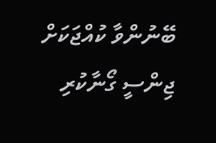ބޭނުންވާ ކުއްޖަކަށް ޖިންސީ ގޯނާކުރި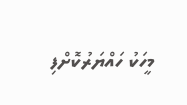މީހަކު ހައްޔަރުކޮށްފި